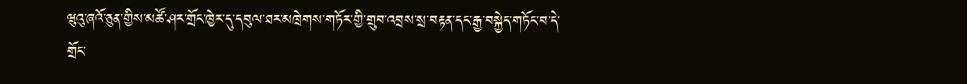ཝུའུ་ཞའོ་ཅུན་གྱིས་མཚོ་ཤར་གྲོང་ཁྱེར་དུ་དབུལ་ཐར་མཁྲེགས་གཏོར་གྱི་གྲུབ་འབྲས་སྲ་བརྟན་དང་རྒྱ་བསྐྱེད་གཏོང་བ་དེ་གྲོང་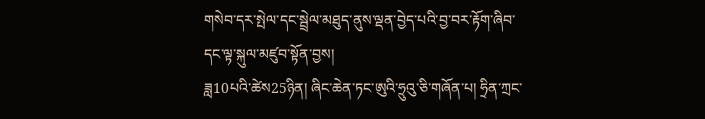གསེབ་དར་སྤེལ་དང་སྦྲེལ་མཐུད་ནུས་ལྡན་བྱེད་པའི་བྱ་བར་རྟོག་ཞིབ་དང་ལྟ་སྐུལ་མཛུབ་སྟོན་བྱས།
ཟླ10པའི་ཚེས25ཉིན། ཞིང་ཆེན་ཏང་ཨུའི་ཧྲུའུ་ཅི་གཞོན་པ། ཧྲིན་ཀྲང་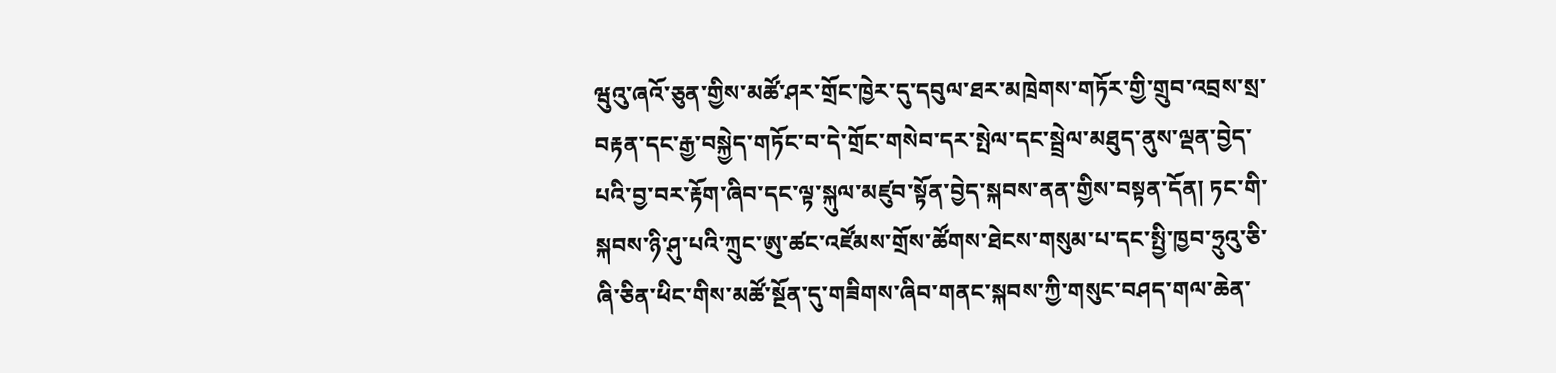ཝུའུ་ཞའོ་ཅུན་གྱིས་མཚོ་ཤར་གྲོང་ཁྱེར་དུ་དབུལ་ཐར་མཁྲེགས་གཏོར་གྱི་གྲུབ་འབྲས་སྲ་བརྟན་དང་རྒྱ་བསྐྱེད་གཏོང་བ་དེ་གྲོང་གསེབ་དར་སྤེལ་དང་སྦྲེལ་མཐུད་ནུས་ལྡན་བྱེད་པའི་བྱ་བར་རྟོག་ཞིབ་དང་ལྟ་སྐུལ་མཛུབ་སྟོན་བྱེད་སྐབས་ནན་གྱིས་བསྟན་དོན། ཏང་གི་སྐབས་ཉི་ཤུ་པའི་ཀྲུང་ཨུ་ཚང་འཛོམས་གྲོས་ཚོགས་ཐེངས་གསུམ་པ་དང་སྤྱི་ཁྱབ་ཧྲུའུ་ཅི་ཞི་ཅིན་ཕིང་གིས་མཚོ་སྔོན་དུ་གཟིགས་ཞིབ་གནང་སྐབས་ཀྱི་གསུང་བཤད་གལ་ཆེན་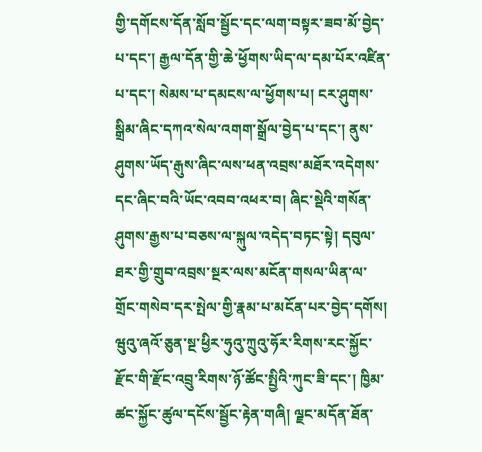གྱི་དགོངས་དོན་སློབ་སྦྱོང་དང་ལག་བསྟར་ཟབ་མོ་བྱེད་པ་དང་། རྒྱལ་དོན་གྱི་ཆེ་ཕྱོགས་ཡིད་ལ་དམ་པོར་འཛིན་པ་དང་། སེམས་པ་དམངས་ལ་ཕྱོགས་པ། ངར་ཤུགས་སྒྲིམ་ཞིང་དཀའ་སེལ་འགག་སྒྲོལ་བྱེད་པ་དང་། ནུས་ཤུགས་ཡོད་རྒུས་ཞིང་ལས་ཕན་འབྲས་མཐོར་འདེགས་དང་ཞིང་བའི་ཡོང་འབབ་འཕར་བ། ཞིང་སྡེའི་གསོན་ཤུགས་རྒྱས་པ་བཅས་ལ་སྐུལ་འདེད་བཏང་སྟེ། དབུལ་ཐར་གྱི་གྲུབ་འབྲས་སྔར་ལས་མངོན་གསལ་ཡིན་ལ་གྲོང་གསེབ་དར་སྤེལ་གྱི་རྣམ་པ་མངོན་པར་བྱེད་དགོས།
ཝུའུ་ཞའོ་ཅུན་སྔ་ཕྱིར་ཧུའུ་ཀྲུའུ་ཧོར་རིགས་རང་སྐྱོང་རྫོང་གི་རྫོང་འབྲུ་རིགས་ཉོ་ཚོང་སྤྱིའི་ཀུང་ཟི་དང་། ཁྱིམ་ཚང་སྐྱོང་ཚུལ་དངོས་སྦྱོང་རྟེན་གཞི། ལྗང་མདོན་ཐོན་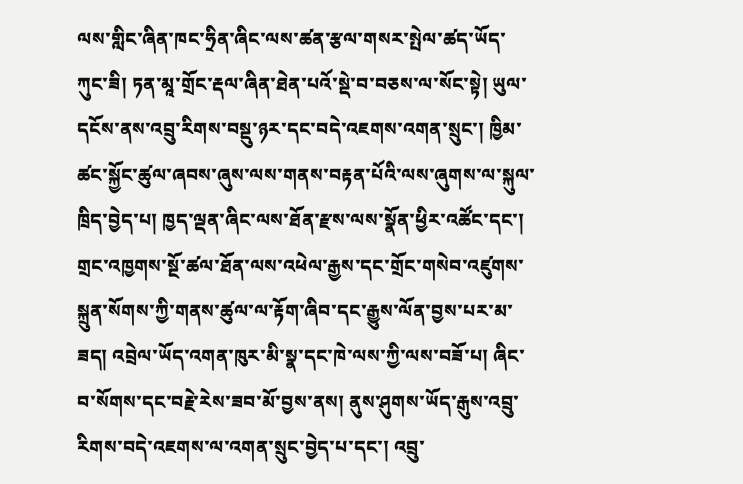ལས་གླིང་ཞིན་ཁང་ཧྲིན་ཞིང་ལས་ཚན་རྩལ་གསར་སྤེལ་ཚད་ཡོད་ཀུང་ཟི། ཏན་མཱ་གྲོང་རྡལ་ཞིན་ཐེན་པའོ་སྡེ་བ་བཅས་ལ་སོང་སྟེ། ཡུལ་དངོས་ནས་འབྲུ་རིགས་བསྡུ་ཉར་དང་བདེ་འཇགས་འགན་སྲུང་། ཁྱིམ་ཚང་སྐྱོང་ཚུལ་ཞབས་ཞུས་ལས་གནས་བརྟན་པོའི་ལས་ཞུགས་ལ་སྐུལ་ཁྲིད་བྱེད་པ། ཁྱད་ལྡན་ཞིང་ལས་ཐོན་རྫས་ལས་སྣོན་ཕྱིར་འཚོང་དང་། གྲང་འཁྱགས་སྔོ་ཚལ་ཐོན་ལས་འཕེལ་རྒྱས་དང་གྲོང་གསེབ་འཛུགས་སྐྲུན་སོགས་ཀྱི་གནས་ཚུལ་ལ་རྟོག་ཞིབ་དང་རྒྱུས་ལོན་བྱས་པར་མ་ཟད། འབྲེལ་ཡོད་འགན་ཁུར་མི་སྣ་དང་ཁེ་ལས་ཀྱི་ལས་བཟོ་པ། ཞིང་བ་སོགས་དང་བརྗེ་རེས་ཟབ་མོ་བྱས་ནས། ནུས་ཤུགས་ཡོད་རྒུས་འབྲུ་རིགས་བདེ་འཇགས་ལ་འགན་སྲུང་བྱེད་པ་དང་། འབྲུ་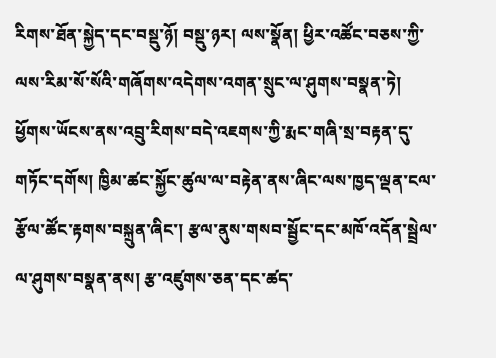རིགས་ཐོན་སྐྱེད་དང་བསྡུ་ཉོ། བསྡུ་ཉར། ལས་སྣོན། ཕྱིར་འཚོང་བཅས་ཀྱི་ལས་རིམ་སོ་སོའི་གཞོགས་འདེགས་འགན་སྲུང་ལ་ཤུགས་བསྣན་ཏེ། ཕྱོགས་ཡོངས་ནས་འབྲུ་རིགས་བདེ་འཇགས་ཀྱི་རྨང་གཞི་སྲ་བརྟན་དུ་གཏོང་དགོས། ཁྱིམ་ཚང་སྐྱོང་ཚུལ་ལ་བརྟེན་ནས་ཞིང་ལས་ཁྱད་ལྡན་ངལ་རྩོལ་ཚོང་རྟགས་བསྐྲུན་ཞིང་། རྩལ་ནུས་གསབ་སྦྱོང་དང་མཁོ་འདོན་སྦྲེལ་ལ་ཤུགས་བསྣན་ནས། རྩ་འཛུགས་ཅན་དང་ཚད་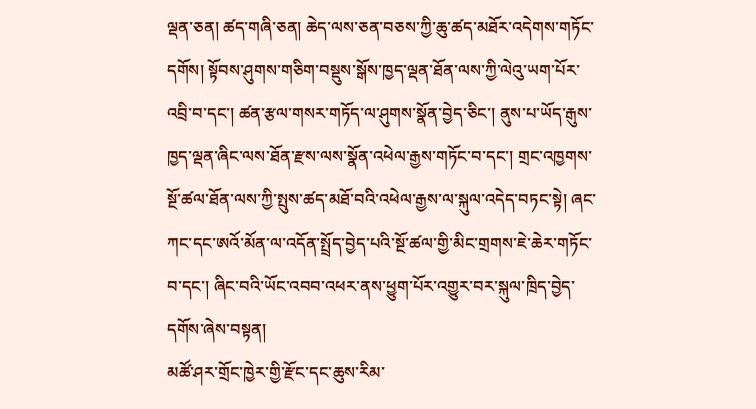ལྡན་ཅན། ཚད་གཞི་ཅན། ཆེད་ལས་ཅན་བཅས་ཀྱི་ཆུ་ཚད་མཐོར་འདེགས་གཏོང་དགོས། སྟོབས་ཤུགས་གཅིག་བསྡུས་སྒོས་ཁྱད་ལྡན་ཐོན་ལས་ཀྱི་ལེའུ་ཡག་པོར་འབྲི་བ་དང་། ཚན་རྩལ་གསར་གཏོད་ལ་ཤུགས་སྣོན་བྱེད་ཅིང་། ནུས་པ་ཡོད་རྒུས་ཁྱད་ལྡན་ཞིང་ལས་ཐོན་རྫས་ལས་སྣོན་འཕེལ་རྒྱས་གཏོང་བ་དང་། གྲང་འཁྱགས་སྔོ་ཚལ་ཐོན་ལས་ཀྱི་སྤུས་ཚད་མཐོ་བའི་འཕེལ་རྒྱས་ལ་སྐུལ་འདེད་བཏང་སྟེ། ཞང་ཀང་དང་ཨའོ་མོན་ལ་འདོན་སྤྲོད་བྱེད་པའི་སྔོ་ཚལ་གྱི་མིང་གྲགས་ཇེ་ཆེར་གཏོང་བ་དང་། ཞིང་བའི་ཡོང་འབབ་འཕར་ནས་ཕྱུག་པོར་འགྱུར་བར་སྐུལ་ཁྲིད་བྱེད་དགོས་ཞེས་བསྟན།
མཚོ་ཤར་གྲོང་ཁྱེར་གྱི་རྫོང་དང་ཆུས་རིམ་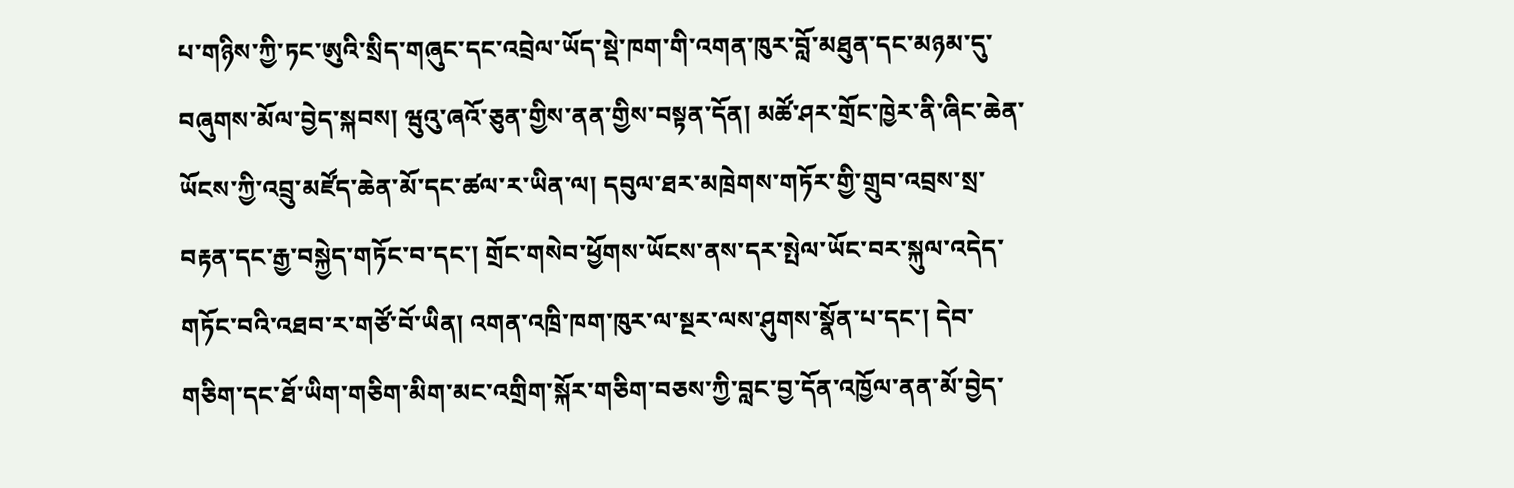པ་གཉིས་ཀྱི་ཏང་ཨུའི་སྲིད་གཞུང་དང་འབྲེལ་ཡོད་སྡེ་ཁག་གི་འགན་ཁུར་བློ་མཐུན་དང་མཉམ་དུ་བཞུགས་མོལ་བྱེད་སྐབས། ཝུའུ་ཞའོ་ཅུན་གྱིས་ནན་གྱིས་བསྟན་དོན། མཚོ་ཤར་གྲོང་ཁྱེར་ནི་ཞིང་ཆེན་ཡོངས་ཀྱི་འབྲུ་མཛོད་ཆེན་མོ་དང་ཚལ་ར་ཡིན་ལ། དབུལ་ཐར་མཁྲེགས་གཏོར་གྱི་གྲུབ་འབྲས་སྲ་བརྟན་དང་རྒྱ་བསྐྱེད་གཏོང་བ་དང་། གྲོང་གསེབ་ཕྱོགས་ཡོངས་ནས་དར་སྤེལ་ཡོང་བར་སྐུལ་འདེད་གཏོང་བའི་འཐབ་ར་གཙོ་བོ་ཡིན། འགན་འཁྲི་ཁག་ཁུར་ལ་སྔར་ལས་ཤུགས་སྣོན་པ་དང་། དེབ་གཅིག་དང་ཐོ་ཡིག་གཅིག་མིག་མང་འགྲིག་སྐོར་གཅིག་བཅས་ཀྱི་བླང་བྱ་དོན་འཁྱོལ་ནན་མོ་བྱེད་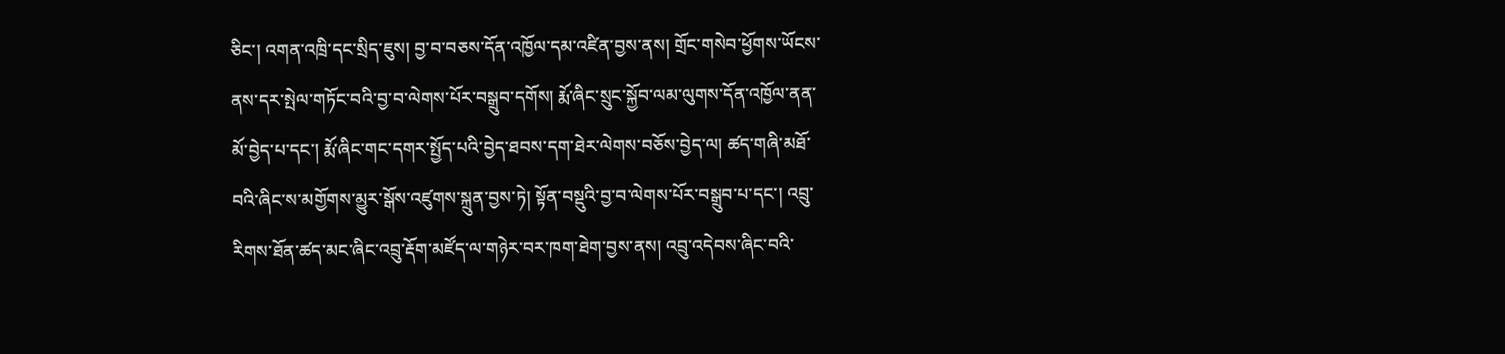ཅིང་། འགན་འཁྲི་དང་སྲིད་ཇུས། བྱ་བ་བཅས་དོན་འཁྱོལ་དམ་འཛིན་བྱས་ནས། གྲོང་གསེབ་ཕྱོགས་ཡོངས་ནས་དར་སྤེལ་གཏོང་བའི་བྱ་བ་ལེགས་པོར་བསྒྲུབ་དགོས། རྨོ་ཞིང་སྲུང་སྐྱོབ་ལམ་ལུགས་དོན་འཁྱོལ་ནན་མོ་བྱེད་པ་དང་། རྨོ་ཞིང་གང་དགར་སྤྱོད་པའི་བྱེད་ཐབས་དག་ཐེར་ལེགས་བཅོས་བྱེད་ལ། ཚད་གཞི་མཐོ་བའི་ཞིང་ས་མགྱོགས་མྱུར་སྒོས་འཛུགས་སྐྲུན་བྱས་ཏེ། སྟོན་བསྡུའི་བྱ་བ་ལེགས་པོར་བསྒྲུབ་པ་དང་། འབྲུ་རིགས་ཐོན་ཚད་མང་ཞིང་འབྲུ་རྡོག་མཛོད་ལ་གཉེར་བར་ཁག་ཐེག་བྱས་ནས། འབྲུ་འདེབས་ཞིང་བའི་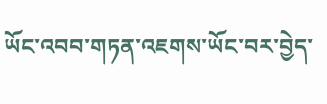ཡོང་འབབ་གཏན་འཇགས་ཡོང་བར་བྱེད་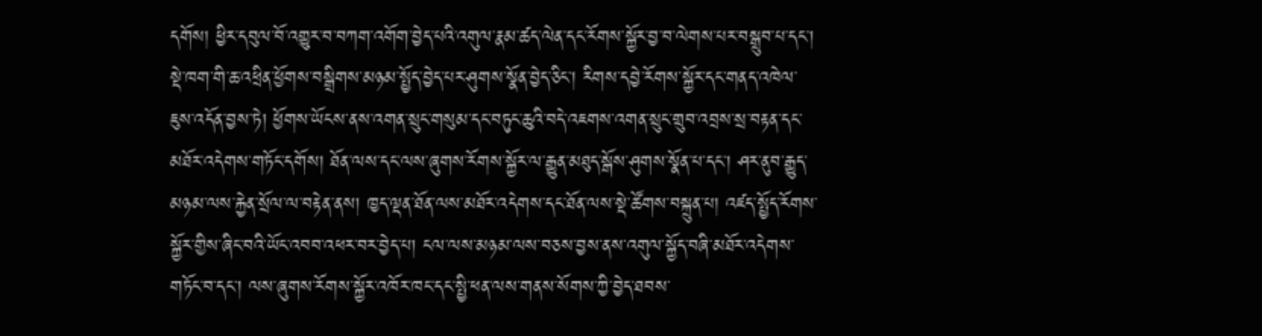དགོས། ཕྱིར་དབུལ་བོ་འགྱུར་བ་བཀག་འགོག་བྱེད་པའི་འགུལ་རྣམ་ཚད་ལེན་དང་རོགས་སྐྱོར་བྱ་བ་ལེགས་པར་བསྒྲུབ་པ་དང་། སྡེ་ཁག་གི་ཆ་འཕྲིན་ཕྱོགས་བསྒྲིགས་མཉམ་སྤྱོད་བྱེད་པར་ཤུགས་སྣོན་བྱེད་ཅིང་། རིགས་དབྱེ་རོགས་སྐྱོར་དང་གནད་འཁེལ་ཇུས་འདོན་བྱས་ཏེ། ཕྱོགས་ཡོངས་ནས་འགན་སྲུང་གསུམ་དང་བཏུང་ཆུའི་བདེ་འཇགས་འགན་སྲུང་གྲུབ་འབྲས་སྲ་བརྟན་དང་མཐོར་འདེགས་གཏོང་དགོས། ཐོན་ལས་དང་ལས་ཞུགས་རོགས་སྐྱོར་ལ་རྒྱུན་མཐུད་སྒོས་ཤུགས་སྣོན་པ་དང་། ཤར་ནུབ་རྒྱུད་མཉམ་ལས་རྐྱེན་སྲོལ་ལ་བརྟེན་ནས། ཁྱད་ལྡན་ཐོན་ལས་མཐོར་འདེགས་དང་ཐོན་ལས་སྡེ་ཚོགས་བསྐྲུན་པ། འཛད་སྤྱོད་རོགས་སྐྱོར་གྱིས་ཞིང་བའི་ཡོང་འབབ་འཕར་བར་བྱེད་པ། ངལ་ལས་མཉམ་ལས་བཅས་བྱས་ནས་འགུལ་སྐྱོད་བཞི་མཐོར་འདེགས་གཏོང་བ་དང་། ལས་ཞུགས་རོགས་སྐྱོར་འཁོར་ཁང་དང་སྤྱི་ཕན་ལས་གནས་སོགས་ཀྱི་བྱེད་ཐབས་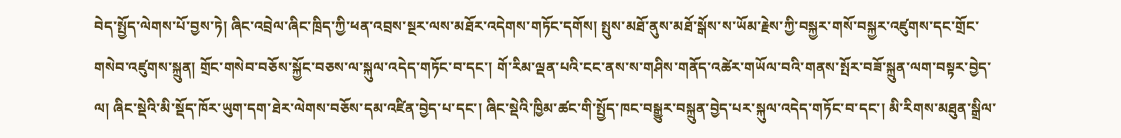བེད་སྤྱོད་ལེགས་པོ་བྱས་ཏེ། ཞིང་འབྲེལ་ཞིང་ཁྲིད་ཀྱི་ཕན་འབྲས་སྔར་ལས་མཐོར་འདེགས་གཏོང་དགོས། སྤུས་མཐོ་ནུས་མཐོ་སྒོས་ས་ཡོམ་རྗེས་ཀྱི་བསྐྱར་གསོ་བསྐྱར་འཛུགས་དང་གྲོང་གསེབ་འཛུགས་སྐྲུན། གྲོང་གསེབ་བཅོས་སྐྱོང་བཅས་ལ་སྐུལ་འདེད་གཏོང་བ་དང་། གོ་རིམ་ལྡན་པའི་ངང་ནས་ས་གཤིས་གནོད་འཚེར་གཡོལ་བའི་གནས་སྤོར་བཟོ་སྐྲུན་ལག་བསྟར་བྱེད་ལ། ཞིང་སྡེའི་མི་སྡོད་ཁོར་ཡུག་དག་ཐེར་ལེགས་བཅོས་དམ་འཛིན་བྱེད་པ་དང་། ཞིང་སྡེའི་ཁྱིམ་ཚང་གི་སྤྱོད་ཁང་བསྒྱུར་བསྐྲུན་བྱེད་པར་སྐུལ་འདེད་གཏོང་བ་དང་། མི་རིགས་མཐུན་སྒྲིལ་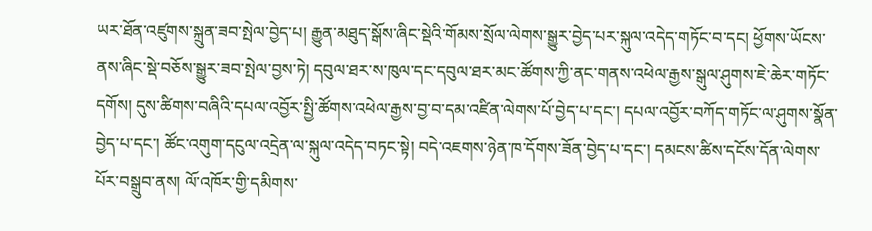ཡར་ཐོན་འཛུགས་སྐྲུན་ཟབ་སྤེལ་བྱེད་པ། རྒྱུན་མཐུད་སྒོས་ཞིང་སྡེའི་གོམས་སྲོལ་ལེགས་སྒྱུར་བྱེད་པར་སྐུལ་འདེད་གཏོང་བ་དང། ཕྱོགས་ཡོངས་ནས་ཞིང་སྡེ་བཅོས་སྒྱུར་ཟབ་སྤེལ་བྱས་ཏེ། དབུལ་ཐར་ས་ཁུལ་དང་དབུལ་ཐར་མང་ཚོགས་ཀྱི་ནང་གནས་འཕེལ་རྒྱས་སྒུལ་ཤུགས་ཇེ་ཆེར་གཏོང་དགོས། དུས་ཚིགས་བཞིའི་དཔལ་འབྱོར་སྤྱི་ཚོགས་འཕེལ་རྒྱས་བྱ་བ་དམ་འཛིན་ལེགས་པོ་བྱེད་པ་དང་། དཔལ་འབྱོར་བཀོད་གཏོང་ལ་ཤུགས་སྣོན་བྱེད་པ་དང་། ཚོང་འགུག་དངུལ་འདྲེན་ལ་སྐུལ་འདེད་བཏང་སྟེ། བདེ་འཇགས་ཉེན་ཁ་དོགས་ཟོན་བྱེད་པ་དང་། དམངས་ཚིས་དངོས་དོན་ལེགས་པོར་བསྒྲུབ་ནས། ལོ་འཁོར་གྱི་དམིགས་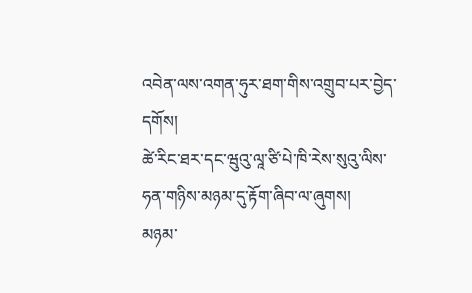འབེན་ལས་འགན་ཧུར་ཐག་གིས་འགྲུབ་པར་བྱེད་དགོས།
ཚེ་རིང་ཐར་དང་ཝུའུ་ལཱ་ཙི་པེ་ཁི་རེས་སུའུ་ལིས་ཧན་གཉིས་མཉམ་དུ་རྟོག་ཞིབ་ལ་ཞུགས།
མཉམ་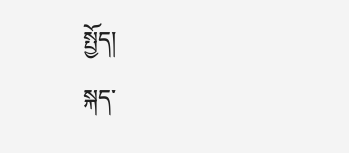སྤྱོད།
སྐད་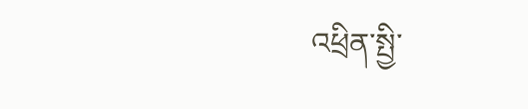འཕྲིན་སྤྱི་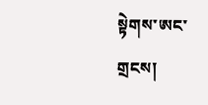སྟེགས་ཨང་གྲངས།